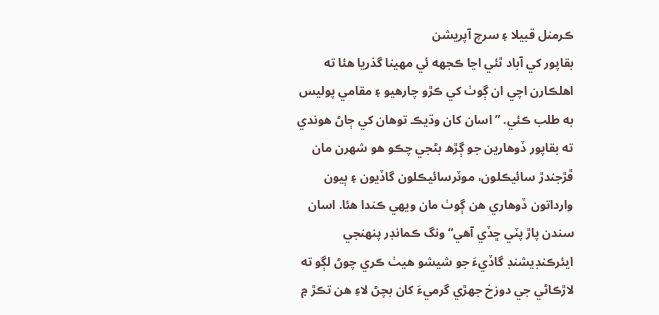ڪرمنل قبيلا ۽ سرچ آپريشن
بقاپور کي آباد ٿئي اڃا ڪجھه ئي مھينا گذريا ھئا ته اھلڪارن اچي ان ڳوٺ کي ڪڙو چارھيو ۽ مقامي پوليس به طلب ڪئي. ”اسان کان وڌيڪ توھان کي ڄاڻ ھوندي ته بقاپور ڏوھارين جو ڳڙھ بڻجي چڪو ھو شھرن مان ڦڙجندڙ سائيڪلون، موٽرسائيڪلون گاڏيون ۽ ٻيون وارداتون ڏوھاري ھن ڳوٺ مان ويھي ڪندا ھئا. اسان سندن پاڙ پٽي ڇڏي آھي“ ونگ ڪمانڊر پنھنجي ايئرڪنڊيشنڊ گاڏيءَ جو شيشو ھيٺ ڪري چوڻ لڳو ته لاڙڪاڻي جي دوزخ جھڙي گرميءَ کان بچڻ لاءِ ھن تڪڙ ۾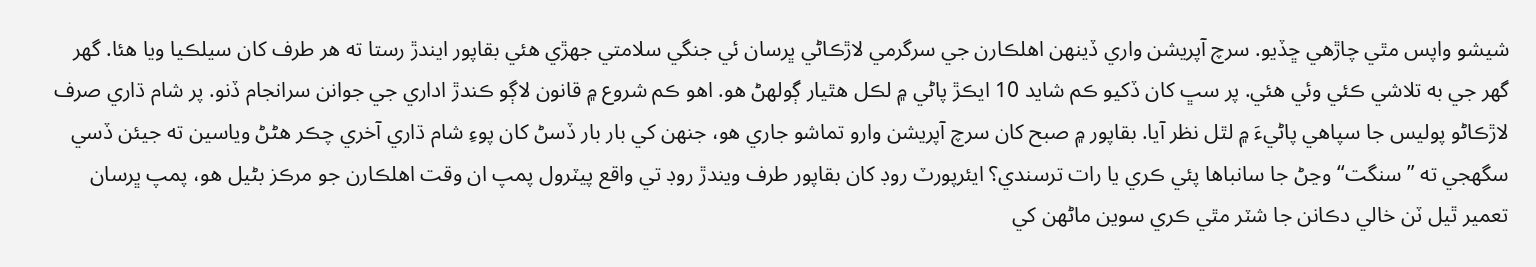شيشو واپس مٿي چاڙھي ڇڏيو. سرچ آپريشن واري ڏينھن اھلڪارن جي سرگرمي لاڙڪاڻي ڀرسان ئي جنگي سلامتي جھڙي ھئي بقاپور ايندڙ رستا ته ھر طرف کان سيلڪيا ويا ھئا. گھر گھر جي به تلاشي ڪئي وئي ھئي. پر سڀ کان ڏکيو ڪم شايد 10 ايڪڙ پاڻي ۾ لڪل ھٿيار ڳولھڻ ھو. اھو ڪم شروع ۾ قانون لاڳو ڪندڙ اداري جي جوانن سرانجام ڏنو. پر شام ڌاري صرف لاڙڪاڻو پوليس جا سپاھي پاڻيءَ ۾ لٿل نظر آيا. بقاپور ۾ صبح کان سرچ آپريشن وارو تماشو جاري ھو، جنھن کي بار بار ڏسڻ کان پوءِ شام ڌاري آخري چڪر ھڻڻ وياسين ته جيئن ڏسي سگھجي ته ”سنگت“ وڃڻ جا سانباھا پئي ڪري يا رات ترسندي؟ ايئرپورٽ روڊ کان بقاپور طرف ويندڙ روڊ تي واقع پيٽرول پمپ ان وقت اھلڪارن جو مرڪز بڻيل ھو، پمپ ڀرسان تعمير ٿيل ٽن خالي دڪانن جا شٽر مٿي ڪري سوين ماڻھن کي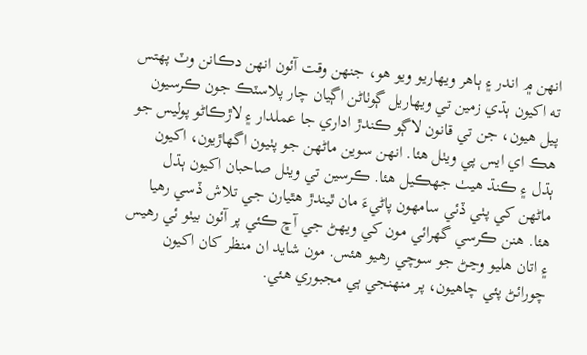انھن ۾ اندر ۽ ٻاھر ويھاريو ويو ھو، جنھن وقت آئون انھن دڪانن وٽ پھتس ته اکيون ٻڌي زمين تي ويھاريل ڳوٺاڻن اڳيان چار پلاسٽڪ جون ڪرسيون پيل ھيون، جن تي قانون لاڳو ڪندڙ اداري جا عملدار ۽ لاڙڪاڻو پوليس جو ھڪ اي ايس پي ويٺل ھئا. انھن سوين ماڻھن جو پٺيون اگھاڙيون، اکيون ٻڌل ۽ ڪنڌ ھيٺ جھڪيل ھئا. ڪرسين تي ويٺل صاحبان اکيون ٻڌل ماڻھن کي پٺي ڏئي سامھون پاڻيءَ مان ٿيندڙ ھٿيارن جي تلاش ڏسي رھيا ھئا. ھنن ڪرسي گھرائي مون کي ويھڻ جي آڇ ڪئي پر آئون بيٺو ئي رھيس ۽ اتان ھليو وڃڻ جو سوچي رھيو ھئس. مون شايد ان منظر کان اکيون چورائڻ پئي چاھيون، پر منھنجي ٻي مجبوري ھئي.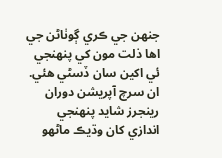جنھن جي ڪري ڳوٺاڻن جي اھا ذلت مون کي پنھنجي ئي اکين سان ڏسڻي ھئي.
ان سرچ آپريشن دوران رينجرز شايد پنھنجي اندازي کان وڌيڪ ماڻھو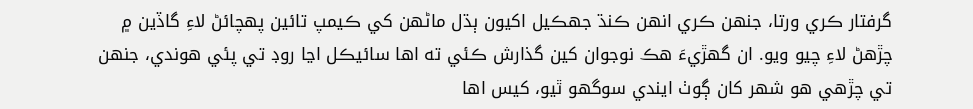گرفتار ڪري ورتا، جنھن ڪري انھن ڪنڌ جھڪيل اکيون ٻڌل ماڻھن کي ڪيمپ تائين پھچائڻ لاءِ گاڏين ۾ چڙھڻ لاءِ چيو ويو. ان گھڙيءَ ھڪ نوجوان کين گذارش ڪئي ته اھا سائيڪل اڃا روڊ تي پئي ھوندي، جنھن تي چڙھي ھو شھر کان ڳوٺ ايندي سوگھو ٿيو، کيس اھا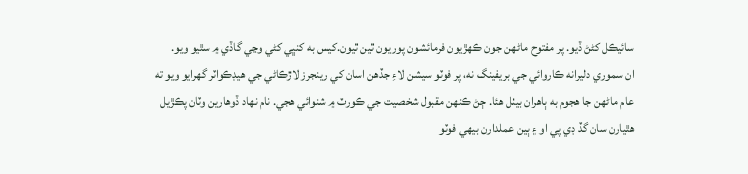سائيڪل کڻڻ ڏيو. پر مفتوح ماڻھن جون ڪھڙيون فرمائشون پوريون ٿين ٿيون.کيس به کنڀي کڻي وڃي گاڏي ۾ سٿيو ويو.
ان سموري دليرانه ڪاروائي جي بريفينگ نه، پر فوٽو سيشن لاءِ جڏھن اسان کي رينجرز لاڙڪاڻي جي ھيڊڪواٽر گھرايو ويو ته عام ماڻھن جا ھجوم به ٻاھران بيٺل ھئا. ڄڻ ڪنھن مقبول شخصيت جي ڪورٽ ۾ شنوائي ھجي. نام نھاد ڏوھارين وٽان پڪڙيل ھٿيارن سان گڏ ڊي پي او ۽ ٻين عملدارن بيھي فوٽو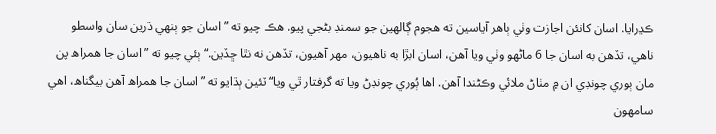ڪڍرايا. اسان کانئن اجازت وٺي ٻاھر آياسين ته ھجوم ڳالھين جو سمنڊ بڻجي پيو. ھڪ چيو ته ”اسان جو ٻنھي ڌرين سان واسطو ناھي، تڏھن به اسان جا 6 ماڻھو وٺي ويا آھن، اسان ابڙا به ناھيون، مھر آھيون، تڏھن نه نٿا ڇڏين.“ ٻئي چيو ته ”اسان جا ھمراھ پن مان ٻوري چونڊي ان ۾ مٺاڻ ملائي وڪڻندا آھن. اھا ٻُوري چونڊڻ ويا ته گرفتار ٿي ويا“ ٽئين ٻڌايو ته ”اسان جا ھمراھ آھن بيگناھ، اھي سامھون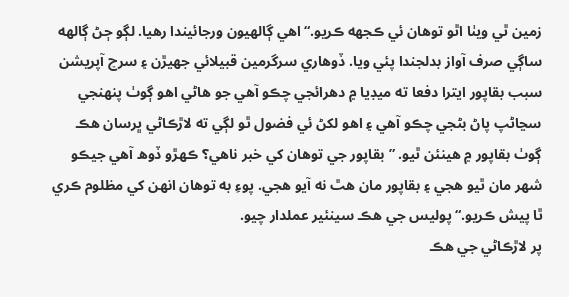زمين ٿي ويٺا اٿو توھان ئي ڪجھه ڪريو.“ اھي ڳالھيون ورجائيندا رھيا. لڳو ڄڻ ڳالھه ساڳي صرف آواز بدلجندا پئي ويا. ڏوھاري سرگرمين قبيلائي جھيڙن ۽ سرچ آپريشن سبب بقاپور ايترا دفعا ته ميڊيا ۾ دھرائجي چڪو آھي جو ھاڻي اھو ڳوٺ پنھنجي سڃاڻپ پاڻ بڻجي چڪو آھي ۽ اھو لکڻ ئي فضول ٿو لڳي ته لاڙڪاڻي ڀرسان ھڪ ڳوٺ بقاپور ۾ ھينئن ٿيو. ”بقاپور جي توھان کي خبر ناھي؟ ڪھڙو ڏوھ آھي جيڪو شھر مان ٿيو ھجي ۽ بقاپور مان ھٿ نه آيو ھجي. پوءِ به توھان انھن کي مظلوم ڪري ٿا پيش ڪريو.“ پوليس جي ھڪ سينئير عملدار چيو.
پر لاڙڪاڻي جي ھڪ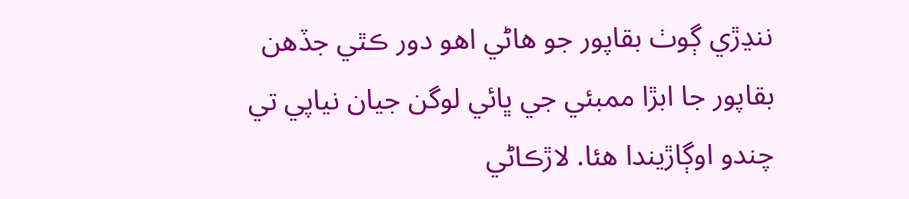ننڍڙي ڳوٺ بقاپور جو ھاڻي اھو دور ڪٿي جڏھن بقاپور جا ابڙا ممبئي جي ڀائي لوگن جيان نياپي تي چندو اوڳاڙيندا ھئا. لاڙڪاڻي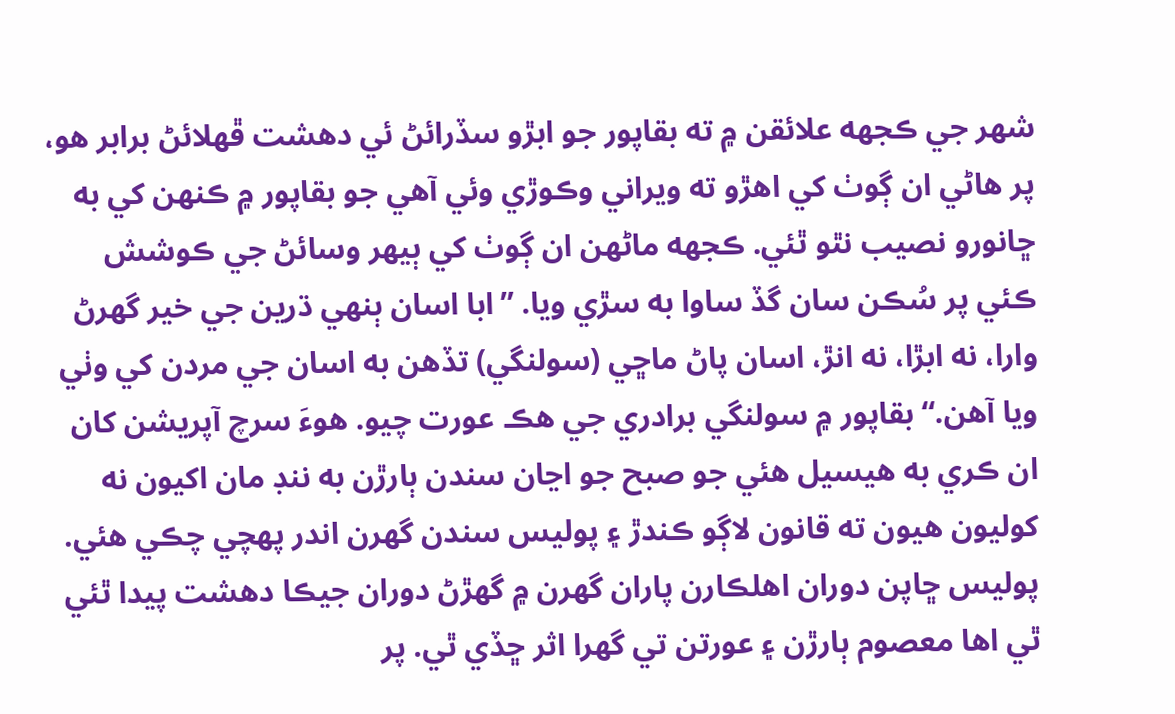شھر جي ڪجھه علائقن ۾ ته بقاپور جو ابڙو سڏرائڻ ئي دھشت ڦھلائڻ برابر ھو، پر ھاڻي ان ڳوٺ کي اھڙو ته ويراني وڪوڙي وئي آھي جو بقاپور ۾ ڪنھن کي به ڇانورو نصيب نٿو ٿئي. ڪجھه ماڻھن ان ڳوٺ کي ٻيھر وسائڻ جي ڪوشش ڪئي پر سُڪن سان گڏ ساوا به سڙي ويا. ”ابا اسان ٻنھي ڌرين جي خير گھرڻ وارا، نه ابڙا، نه انڙ، اسان پاڻ ماڇي (سولنگي) تڏھن به اسان جي مردن کي وٺي ويا آھن.“ بقاپور ۾ سولنگي برادري جي ھڪ عورت چيو. ھوءَ سرچ آپريشن کان ان ڪري به ھيسيل ھئي جو صبح جو اڃان سندن ٻارڙن به ننڊ مان اکيون نه کوليون ھيون ته قانون لاڳو ڪندڙ ۽ پوليس سندن گھرن اندر پھچي چڪي ھئي. پوليس ڇاپن دوران اھلڪارن پاران گھرن ۾ گھڙڻ دوران جيڪا دھشت پيدا ٿئي ٿي اھا معصوم ٻارڙن ۽ عورتن تي گھرا اثر ڇڏي ٿي. پر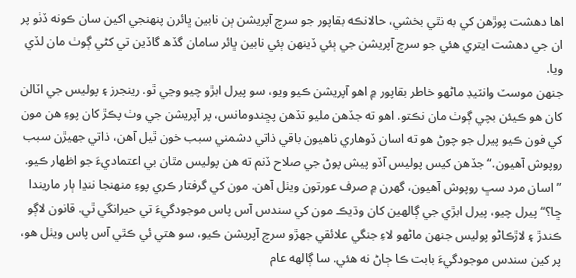اھا دھشت پوڙھن کي به نٿي بخشي، حالانڪه بقاپور جو سرچ آپريشن ٻن نابين ڀائرن پنھنجي اکين سان ڪونه ڏٺو پر ان جي دھشت ايتري ھئي جو سرچ آپريشن جي ٻئي ڏينھن ٻئي نابين ڀائر سامان گڏھ گاڏين تي کڻي ڳوٺ مان لڏي ويا.
جنھن موسٽ وانٽيڊ ماڻھو خاطر بقاپور ۾ اھو آپريشن ڪيو ويو، سو پيرل ابڙو چيو وڃي ٿو. رينجرز ۽ پوليس جي اٽالن کان ھو ڪيئن بچي ڳوٺ مان نڪتو. اھو ته جڏھن مليو تڏھن پڇندومانس، پر آپريشن جي وٺ پڪڙ کان پوءِ ھن مون کي فون ڪيو پيرل جو چوڻ ھو ته اسان ڏوھاري ناھيون باقي ذاتي دشمني سبب خون ٿيل آھن، ذاتي جھيڙن سبب روپوش آھيون.“ جڏھن کيس پوليس آڏو پيش پوڻ جي صلاح ڏنم ته ھن پوليس مٿان بي اعتماديءَ جو اظھار ڪيو. ”اسان مرد سڀ روپوش آھيون، گھرن ۾ صرف عورتون ويٺل آھن. مون کي گرفتار ڪري پوءِ منھنجا ننڍا ٻار ماريندا ڇا؟“ پيرل چيو، پيرل ابڙي جي ڳالھين کان وڌيڪ مون کي سندس آس پاس موجودگيءَ تي حيرانگي ٿي. قانون لاڳو ڪندڙ ۽ لاڙڪاڻو پوليس جنھن ماڻھو لاءِ جنگي علائقي جھڙو سرچ آپريشن ڪيو، سو ھتي ئي ڪٿي آس پاس ويٺل ھو، پر کين سندس موجودگيءَ بابت ڪا ڄاڻ نه ھئي. سا ڳالھه عام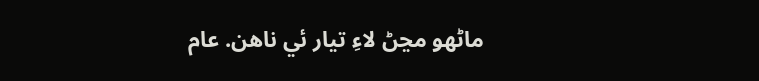ماڻھو مڃڻ لاءِ تيار ئي ناھن. عام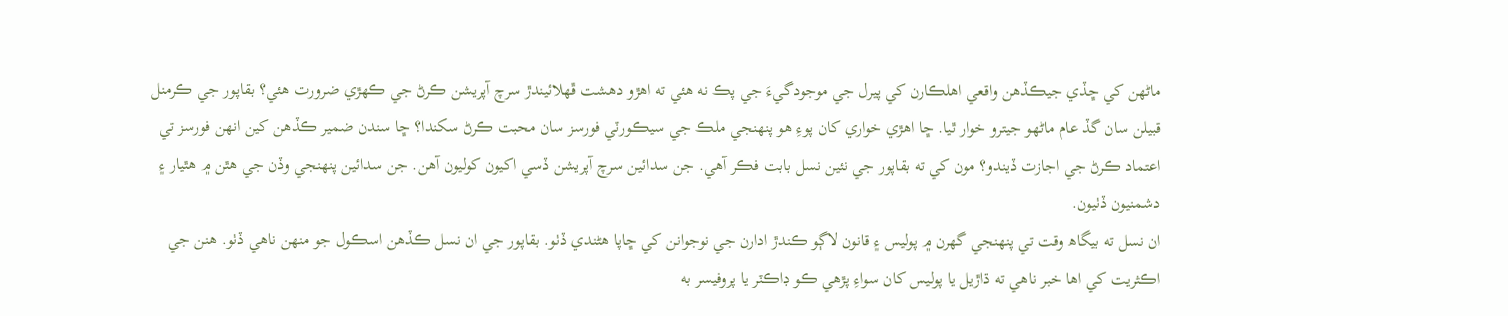ماڻھن کي ڇڏي جيڪڏھن واقعي اھلڪارن کي پيرل جي موجودگيءَ جي پڪ نه ھئي ته اھڙو دھشت ڦھلائيندڙ سرچ آپريشن ڪرڻ جي ڪھڙي ضرورت ھئي؟ بقاپور جي ڪرمنل قبيلن سان گڏ عام ماڻھو جيترو خوار ٿيا. ڇا اھڙي خواري کان پوءِ ھو پنھنجي ملڪ جي سيڪورٽي فورسز سان محبت ڪرڻ سکندا؟ ڇا سندن ضمير ڪڏھن کين انھن فورسز تي اعتماد ڪرڻ جي اجازت ڏيندو؟ مون کي ته بقاپور جي نئين نسل بابت فڪر آھي. جن سدائين سرچ آپريشن ڏسي اکيون کوليون آھن. جن سدائين پنھنجي وڏن جي ھٿن ۾ ھٿيار ۽ دشمنيون ڏٺيون.
ان نسل ته بيگاھ وقت تي پنھنجي گھرن ۾ پوليس ۽ قانون لاڳو ڪندڙ ادارن جي نوجوانن کي ڇاپا ھڻندي ڏٺو. بقاپور جي ان نسل ڪڏھن اسڪول جو منھن ناھي ڏٺو. ھنن جي اڪثريت کي اھا خبر ناھي ته ڌاڙيل يا پوليس کان سواءِ پڙھي ڪو ڊاڪٽر يا پروفيسر به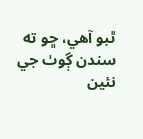ٿبو آھي، ڇو ته سندن ڳوٺ جي نئين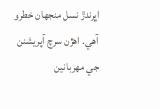اڀرندڙ نسل منجھان خطرو آھي. اھڙن سرچ آپريشنن جي مھربانين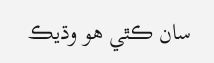سان ڪٿي ھو وڌيڪ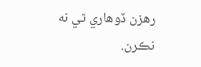رھزن ڏوھاري ٿي نه نڪرن.